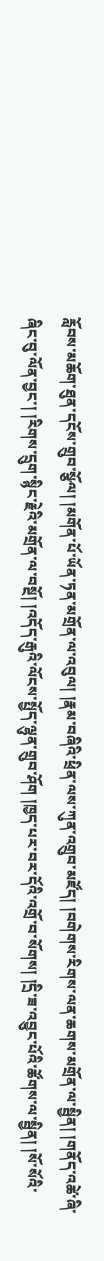རློབས་མཆོག་ཐུན་དངོས་གྲུབ་སྩོལ། །མགོན་པོ་ཡོན་ཏན་མགྲོན་ལ་འབུལ། །རྣམ་བཞིའི་ཕྲིན་ལས་ཀུན་འགྲུབ་མཛོད། །བགེགས་རིགས་ལན་ཆགས་མགྲོན་ལ་སྦྱིན། །གནོད་འཚེ་ཞི་ཞིང་བུ་ལོན་བྱང་། །རིགས་དྲུག་སྙིང་རྗེའི་མགྲོན་ལ་བསྔོ། །འདོད་རྒུའི་ལོངས་སྤྱོད་ལྷུན་གྲུབ་ཤོག །ཁྱད་པར་བར་དོའི་འགྲོ་བ་སོགས། །དྲི་ཟ་འབྱུང་པོའི་ཚོགས་ལ་སྦྱིན། །སོ་སོའི་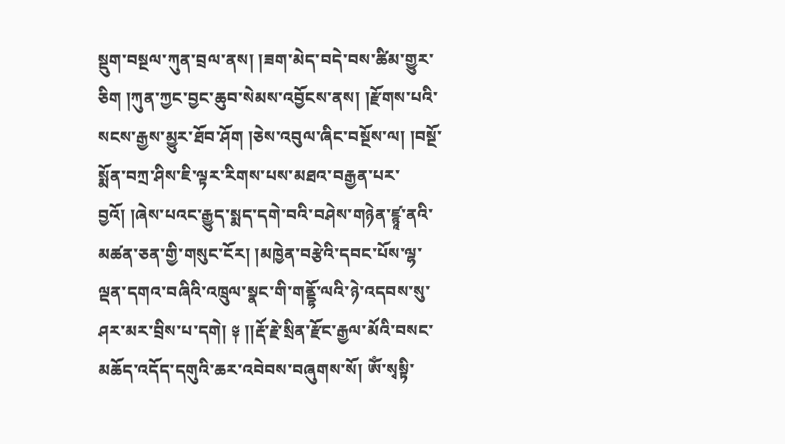སྡུག་བསྔལ་ཀུན་བྲལ་ནས། །ཟག་མེད་བདེ་བས་ཚིམ་གྱུར་ཅིག །ཀུན་ཀྱང་བྱང་ཆུབ་སེམས་འབྱོངས་ནས། །རྫོགས་པའི་སངས་རྒྱས་མྱུར་ཐོབ་ཤོག །ཅེས་འབུལ་ཞིང་བསྔོས་ལ། །བསྔོ་སྨོན་བཀྲ་ཤིས་ཇི་ལྟར་རིགས་པས་མཐའ་བརྒྱན་པར་བྱའོ། །ཞེས་པའང་རྒྱུད་སྨད་དགེ་བའི་བཤེས་གཉེན་ཛྙཱ་ནའི་མཚན་ཅན་གྱི་གསུང་ངོར། །མཁྱེན་བརྩེའི་དབང་པོས་ལྷ་ལྡན་དགའ་བཞིའི་འཁྲུལ་སྣང་གི་གནྡྷོ་ལའི་ཉེ་འདབས་སུ་ཤར་མར་བྲིས་པ་དགེ། ༈ །།རྡོ་རྗེ་སྲིན་རྫོང་རྒྱལ་མོའི་བསང་མཆོད་འདོད་དགུའི་ཆར་འབེབས་བཞུགས་སོ། ཨོཾ་སྭསྟི་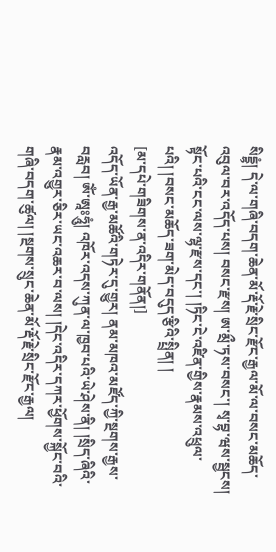སིདྡྷཾ། དེ་ལ་གཞི་བདག་ཆེན་མོ་རྡོ་རྗེ་སྲིང་རྫོང་རྒྱལ་མོ་ལ་བསང་མཆོད་འབུལ་བར་འདོད་པས། བསང་རྫས། ཨ་མྲྀ་ཏས་བསང་། སྭ་བྷ་ཝས་སྦྱངས། སྟོང་པའི་ངང་ལས་ལྷ་རྫས་དང་། །ཏིང་ངེ་འཛིན་གྱིས་རྣམས་འཕྲུལ་པའི། །བསང་མཆོད་ཟག་མེད་བདུད་རྩིའི་སྤྲིན། །
[མ་དཔེ་གཟིགས་ན་འདིར་གནོན།]
འདོད་ཡོན་རྒྱ་མཚོའི་གཏེར་དུ་གྱུར། ནམ་མཁའ་མཛོད་ཀྱི་སྔགས་རྒྱས་བརླབ། ཨོཾ་ཨཱཿཧཱུཾ། འཁོར་འདས་ཀུན་ལ་ཁྱབ་པའི་ཡེ་ཤེས་ནི། །སྲིད་ཞིའི་རྣམ་འགྱུར་ཅིར་ཡང་འཆར་བ་ལས། །དེང་འདིར་དཀར་ཕྱོགས་སྐྱོང་བའི་གཞི་བདག་ཚུལ། །སྔགས་སྲུང་ཆེན་མོ་རྡོ་རྗེ་སྲིང་རྫོང་རྒྱལ།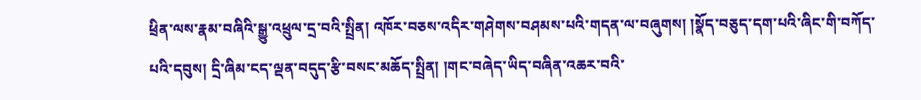ཕྲིན་ལས་རྣམ་བཞིའི་སྒྱུ་འཕྲུལ་དྲ་བའི་སྤྲིན། འཁོར་བཅས་འདིར་གཤེགས་བཤམས་པའི་གདན་ལ་བཞུགས། །སྣོད་བཅུད་དག་པའི་ཞིང་གི་བཀོད་པའི་དབུས། དྲི་ཞིམ་ངད་ལྡན་བདུད་རྩི་བསང་མཆོད་སྤྲིན། །གང་བཞེད་ཡིད་བཞིན་འཆར་བའི་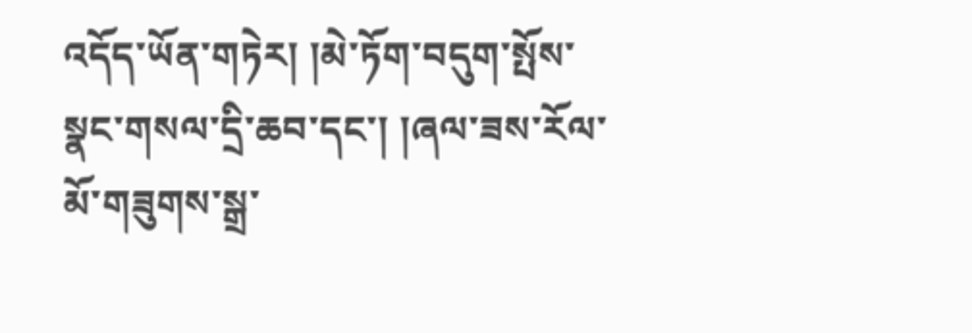འདོད་ཡོན་གཏེར། །མེ་ཏོག་བདུག་སྤོས་སྣང་གསལ་དྲི་ཆབ་དང་། །ཞལ་ཟས་རོལ་མོ་གཟུགས་སྒྲ་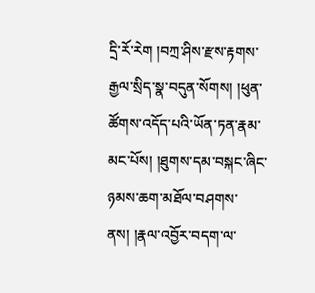དྲི་རོ་རེག །བཀྲ་ཤིས་རྫས་རྟགས་རྒྱལ་སྲིད་སྣ་བདུན་སོགས། །ཕུན་ཚོགས་འདོད་པའི་ཡོན་ཏན་རྣམ་མང་པོས། །ཐུགས་དམ་བསྐང་ཞིང་ཉམས་ཆག་མཐོལ་བཤགས་ནས། །རྣལ་འབྱོར་བདག་ལ་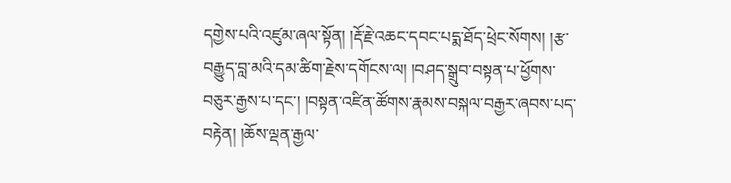དགྱེས་པའི་འཛུམ་ཞལ་སྟོན། །རྡོ་རྗེ་འཆང་དབང་པདྨ་ཐོད་ཕྲེང་སོགས། །རྩ་བརྒྱུད་བླ་མའི་དམ་ཚིག་རྗེས་དགོངས་ལ། །བཤད་སྒྲུབ་བསྟན་པ་ཕྱོགས་བཅུར་རྒྱས་པ་དང་། །བསྟན་འཛིན་ཚོགས་རྣམས་བསྐལ་བརྒྱར་ཞབས་པད་བརྟེན། །ཆོས་ལྡན་རྒྱལ་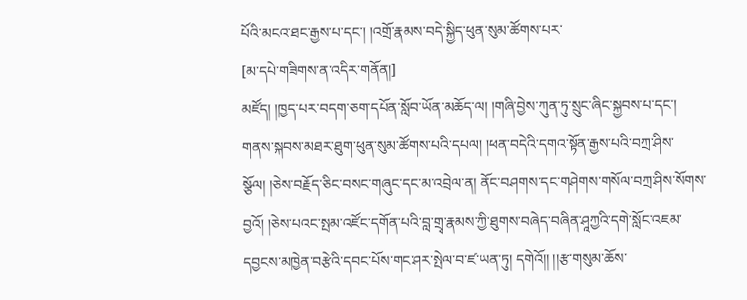པོའི་མངའ་ཐང་རྒྱས་པ་དང་། །འགྲོ་རྣམས་བདེ་སྐྱིད་ཕུན་སུམ་ཚོགས་པར་
[མ་དཔེ་གཟིགས་ན་འདིར་གནོན།]
མཛོད། །ཁྱད་པར་བདག་ཅག་དཔོན་སློབ་ཡོན་མཆོད་ལ། །གཞི་བྱེས་ཀུན་ཏུ་སྲུང་ཞིང་སྐྱབས་པ་དང་། གནས་སྐབས་མཐར་ཐུག་ཕུན་སུམ་ཚོགས་པའི་དཔལ། །ཕན་བདེའི་དགའ་སྟོན་རྒྱས་པའི་བཀྲ་ཤིས་སྩོལ། །ཅེས་བརྗོད་ཅིང་བསང་གཞུང་དང་མ་འབྲེལ་ན། ནོང་བཤགས་དང་གཤེགས་གསོལ་བཀྲ་ཤིས་སོགས་བྱའོ། །ཅེས་པའང་སྤམ་འཛོང་དགོན་པའི་བླ་གྲྭ་རྣམས་ཀྱི་ཐུགས་བཞེད་བཞིན་ཤཱཀྱའི་དགེ་སློང་འཇམ་དབྱངས་མཁྱེན་བརྩེའི་དབང་པོས་གང་ཤར་སྤེལ་བ་ཛ་ཡན་ཏུ། དགེའོ།། །།རྩ་གསུམ་ཆོས་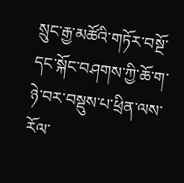སྲུང་རྒྱ་མཚོའི་གཏོར་བསྔོ་དང་སྐོང་བཤགས་ཀྱི་ཆོ་ག་ཉེ་བར་བསྡུས་པ་ཕྲིན་ལས་རོལ་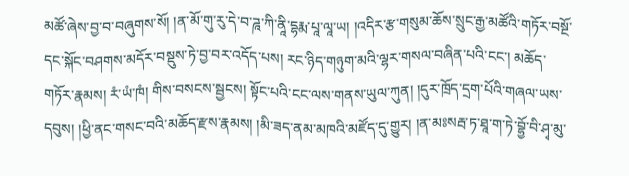མཚོ་ཞེས་བྱ་བ་བཞུགས་སོ། །ན་མོ་གུ་རུ་དེ་བ་ཌཱ་ཀི་ནཱི་དྷརྨ་པཱ་ལཱ་ཡ། །འདིར་རྩ་གསུམ་ཆོས་སྲུང་རྒྱ་མཚོའི་གཏོར་བསྔོ་དང་སྐོང་བཤགས་མདོར་བསྡུས་ཏེ་བྱ་བར་འདོད་པས། རང་ཉིད་གཉུག་མའི་ལྷར་གསལ་བཞིན་པའི་ངང་། མཆོད་གཏོར་རྣམས། རཾ་ཡཾ་ཁཾ། གིས་བསངས་སྦྱངས། སྟོང་པའི་ངང་ལས་གནས་ཡུལ་ཀུན། །དུར་ཁྲོད་དྲག་པོའི་གཞལ་ཡས་དབུས། །ཕྱི་ནང་གསང་བའི་མཆོད་རྫས་རྣམས། །མི་ཟད་ནམ་མཁའི་མཛོད་དུ་གྱུར། །ན་མཿསརྦ་ཏ་ཐཱ་ག་ཏེ་བྷྱོ་བི་ཤྭ་མུ་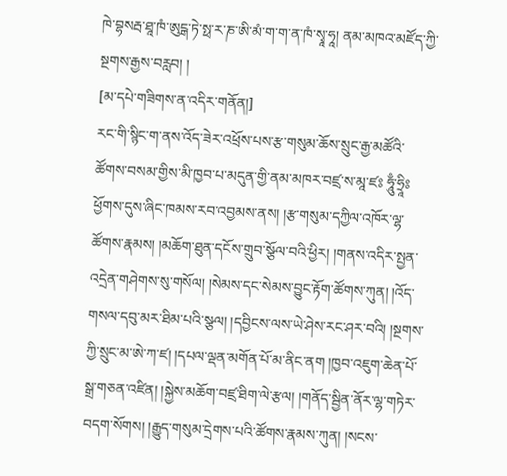ཁེ་བྷསརྦ་ཐཱ་ཁཾ་ཨུངྒ་ཏེ་སྥ་ར་ཎ་ཨི་མཾ་ག་ག་ན་ཁཾ་སྭཱ་ཧཱ། ནམ་མཁའ་མཛོད་ཀྱི་སྔགས་རྒྱས་བརླབ། །
[མ་དཔེ་གཟིགས་ན་འདིར་གནོན།]
རང་གི་སྙིང་ག་ནས་འོད་ཟེར་འཕྲོས་པས་རྩ་གསུམ་ཆོས་སྲུང་རྒྱ་མཚོའི་ཚོགས་བསམ་གྱིས་མི་ཁྱབ་པ་མདུན་གྱི་ནམ་མཁར་བཛྲ་ས་མཱ་ཛཿ ཧཱུྃ་ཧྲཱིཿ ཕྱོགས་དུས་ཞིང་ཁམས་རབ་འབྱམས་ནས། །རྩ་གསུམ་དཀྱིལ་འཁོར་ལྷ་ཚོགས་རྣམས། །མཆོག་ཐུན་དངོས་གྲུབ་སྩོལ་བའི་ཕྱིར། །གནས་འདིར་སྤྱན་འདྲེན་གཤེགས་སུ་གསོལ། །སེམས་དང་སེམས་བྱུང་རྟོག་ཚོགས་ཀུན། །འོད་གསལ་དབུ་མར་ཐིམ་པའི་སྩལ། །དབྱིངས་ལས་ཡེ་ཤེས་རང་ཤར་བའི། །སྔགས་ཀྱི་སྲུང་མ་ཨེ་ཀ་ཛ། །དཔལ་ལྡན་མགོན་པོ་མ་ནིང་ནག །ཁྱབ་འཇུག་ཆེན་པོ་སྒྲ་གཅན་འཛིན། །སྐྱེས་མཆོག་བཛྲ་ཐིག་ལེ་རྩལ། །གནོད་སྦྱིན་ནོར་ལྷ་གཏེར་བདག་སོགས། །རྒྱུད་གསུམ་དྲེགས་པའི་ཚོགས་རྣམས་ཀུན། །སངས་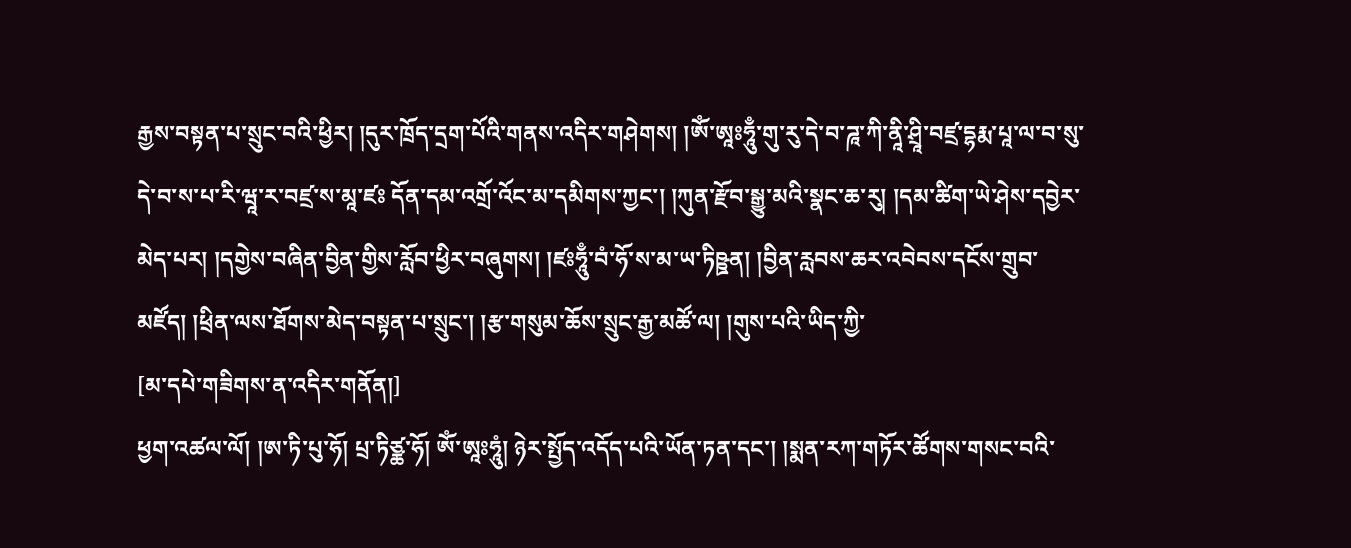རྒྱས་བསྟན་པ་སྲུང་བའི་ཕྱིར། །དུར་ཁྲོད་དྲག་པོའི་གནས་འདིར་གཤེགས། །ཨོཾ་ཨཱཿཧཱུྃ་གུ་རུ་དེ་བ་ཌཱ་ཀི་ནཱི་ཤྲཱི་བཛྲ་དྷརྨ་པཱ་ལ་བ་སུ་དེ་བ་ས་པ་རི་ཝཱ་ར་བཛྲ་ས་མཱ་ཛཿ དོན་དམ་འགྲོ་འོང་མ་དམིགས་ཀྱང་། །ཀུན་རྫོབ་སྒྱུ་མའི་སྣང་ཆ་རུ། །དམ་ཚིག་ཡེ་ཤེས་དབྱེར་མེད་པར། །དགྱེས་བཞིན་བྱིན་གྱིས་རློབ་ཕྱིར་བཞུགས། །ཛཿཧཱུྃ་བཾ་ཧོ་ས་མ་ཡ་ཏིཥྛན། །བྱིན་རླབས་ཆར་འབེབས་དངོས་གྲུབ་མཛོད། །ཕྲིན་ལས་ཐོགས་མེད་བསྟན་པ་སྲུང་། །རྩ་གསུམ་ཆོས་སྲུང་རྒྱ་མཚོ་ལ། །གུས་པའི་ཡིད་ཀྱི་
[མ་དཔེ་གཟིགས་ན་འདིར་གནོན།]
ཕྱག་འཚལ་ལོ། །ཨ་ཏི་པུ་ཧོ། པྲ་ཏིཙྪ་ཧོ། ཨོཾ་ཨཱཿཧཱུཾ། ཉེར་སྤྱོད་འདོད་པའི་ཡོན་ཏན་དང་། །སྨན་རཀ་གཏོར་ཚོགས་གསང་བའི་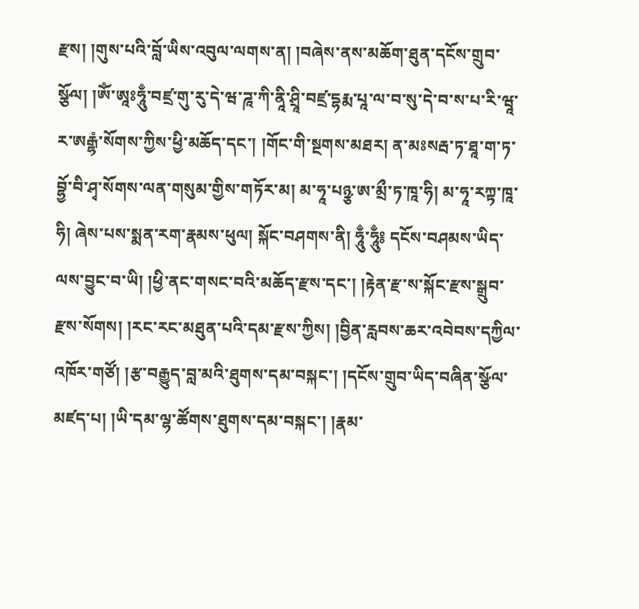རྫས། །གུས་པའི་བློ་ཡིས་འབུལ་ལགས་ན། །བཞེས་ནས་མཆོག་ཐུན་དངོས་གྲུབ་སྩོལ། །ཨོཾ་ཨཱཿཧཱུྃ་བཛྲ་གུ་རུ་དེ་ཝ་ཌཱ་ཀི་ནཱི་ཤྲཱི་བཛྲ་དྷརྨ་པཱ་ལ་བ་སུ་དེ་བ་ས་པ་རི་ཝཱ་ར་ཨརྒྷཾ་སོགས་ཀྱིས་ཕྱི་མཆོད་དང་། །གོང་གི་སྔགས་མཐར། ན་མཿསརྦ་ཏ་ཐཱ་ག་ཏ་བྷྱོ་བི་ཤྭ་སོགས་ལན་གསུམ་གྱིས་གཏོར་མ། མ་ཧཱ་པཉྩ་ཨ་མྲྀ་ཏ་ཁཱ་ཧི། མ་ཧཱ་རཀྟ་ཁཱ་ཧི། ཞེས་པས་སྨན་རག་རྣམས་ཕུལ། སྐོང་བཤགས་ནི། ཧཱུྃ་ཧཱུྃ༔ དངོས་བཤམས་ཡིད་ལས་བྱུང་བ་ཡི། །ཕྱི་ནང་གསང་བའི་མཆོད་རྫས་དང་། །རྟེན་རྫ་ས་སྐོང་རྫས་སྒྲུབ་རྫས་སོགས། །རང་རང་མཐུན་པའི་དམ་རྫས་ཀྱིས། །བྱིན་རླབས་ཆར་འབེབས་དཀྱིལ་འཁོར་གཙོ། །རྩ་བརྒྱུད་བླ་མའི་ཐུགས་དམ་བསྐང་། །དངོས་གྲུབ་ཡིད་བཞིན་སྩོལ་མཛད་པ། །ཡི་དམ་ལྷ་ཚོགས་ཐུགས་དམ་བསྐང་། །རྣམ་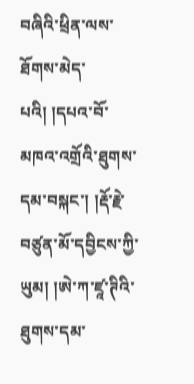བཞིའི་ཕྲིན་ལས་ཐོགས་མེད་པའི། །དཔའ་བོ་མཁའ་འགྲོའི་ཐུགས་དམ་བསྐང་། །རྡོ་རྗེ་བཙུན་མོ་དབྱིངས་ཀྱི་ཡུམ། །ཨེ་ཀ་ཛཱ་ཊིའི་ཐུགས་དམ་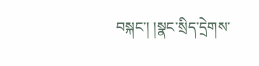བསྐང་། །སྣང་སྲིད་དྲེགས་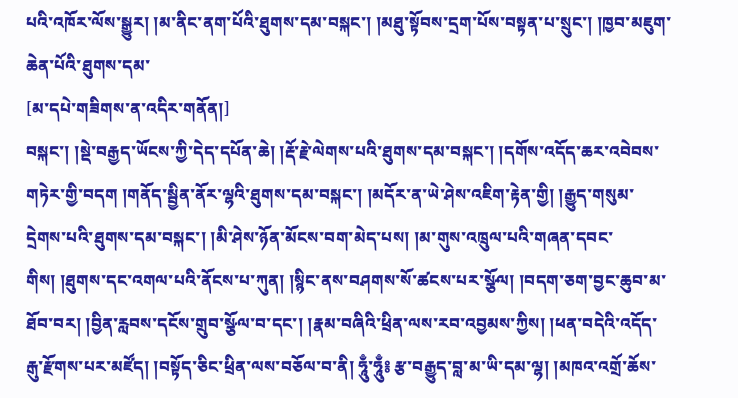པའི་འཁོར་ལོས་སྒྱུར། །མ་ནིང་ནག་པོའི་ཐུགས་དམ་བསྐང་། །མཐུ་སྟོབས་དྲག་པོས་བསྟན་པ་སྲུང་། །ཁྱབ་མཇུག་ཆེན་པོའི་ཐུགས་དམ་
[མ་དཔེ་གཟིགས་ན་འདིར་གནོན།]
བསྐང་། །སྡེ་བརྒྱད་ཡོངས་ཀྱི་དེད་དཔོན་ཆེ། །རྡོ་རྗེ་ལེགས་པའི་ཐུགས་དམ་བསྐང་། །དགོས་འདོད་ཆར་འབེབས་གཏེར་གྱི་བདག །གནོད་སྦྱིན་ནོར་ལྷའི་ཐུགས་དམ་བསྐང་། །མདོར་ན་ཡེ་ཤེས་འཇིག་རྟེན་གྱི། །རྒྱུད་གསུམ་དྲེགས་པའི་ཐུགས་དམ་བསྐང་། །མི་ཤེས་ཉོན་མོངས་བག་མེད་པས། །མ་གུས་འཁྲུལ་པའི་གཞན་དབང་གིས། །ཐུགས་དང་འགལ་པའི་ནོངས་པ་ཀུན། །སྙིང་ནས་བཤགས་སོ་ཚངས་པར་སྩོལ། །བདག་ཅག་བྱང་ཆུབ་མ་ཐོབ་བར། །བྱིན་རླབས་དངོས་གྲུབ་སྩོལ་བ་དང་། །རྣམ་བཞིའི་ཕྲིན་ལས་རབ་འབྱམས་ཀྱིས། །ཕན་བདེའི་འདོད་རྒུ་རྫོགས་པར་མཛོད། །བསྟོད་ཅིང་ཕྲིན་ལས་བཅོལ་བ་ནི། ཧཱུྃ་ཧཱུྃ༔ རྩ་བརྒྱུད་བླ་མ་ཡི་དམ་ལྷ། །མཁའ་འགྲོ་ཆོས་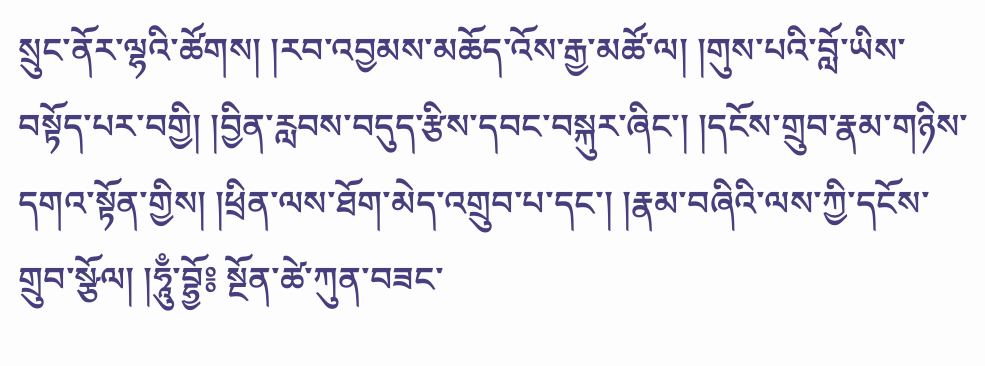སྲུང་ནོར་ལྷའི་ཚོགས། །རབ་འབྱམས་མཆོད་འོས་རྒྱ་མཚོ་ལ། །གུས་པའི་བློ་ཡིས་བསྟོད་པར་བགྱི། །བྱིན་རླབས་བདུད་རྩིས་དབང་བསྐུར་ཞིང་། །དངོས་གྲུབ་རྣམ་གཉིས་དགའ་སྟོན་གྱིས། །ཕྲིན་ལས་ཐོག་མེད་འགྲུབ་པ་དང་། །རྣམ་བཞིའི་ལས་ཀྱི་དངོས་གྲུབ་སྩོལ། །ཧཱུྃ་བྷྱོ༔ སྔོན་ཚེ་ཀུན་བཟང་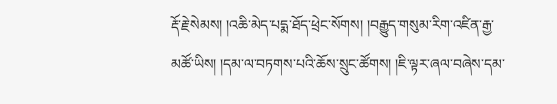རྡོ་རྗེ་སེམས། །འཆི་མེད་པདྨ་ཐོད་ཕྲེང་སོགས། །བརྒྱུད་གསུམ་རིག་འཛིན་རྒྱ་མཚོ་ཡིས། །དམ་ལ་བཏགས་པའི་ཆོས་སྲུང་ཚོགས། །ཇི་ལྟར་ཞལ་བཞེས་དམ་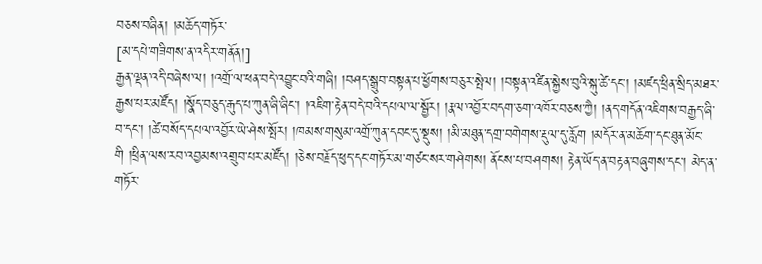བཅས་བཞིན། །མཆོད་གཏོར་
[མ་དཔེ་གཟིགས་ན་འདིར་གནོན།]
རྒྱན་ལྡན་འདི་བཞེས་ལ། །འགྲོ་ལ་ཕན་བདེ་འབྱུང་བའི་གཞི། །བཤད་སྒྲུབ་བསྟན་པ་ཕྱོགས་བཅུར་སྤེལ། །བསྟན་འཛིན་སྐྱེས་བུའི་སྐུ་ཚེ་དང་། །མཛད་ཕྲིན་སྲིད་མཐར་རྒྱས་པར་མཛོད། །སྣོད་བཅུད་རྒུད་པ་ཀུན་ཞི་ཞིང་། །འཇིག་རྟེན་བདེ་བའི་དཔལ་ལ་སྦྱོར། །རྣལ་འབྱོར་བདག་ཅག་འཁོར་བཅས་ཀྱཻ། །ནད་གདོན་འཇིགས་བརྒྱད་ཞི་བ་དང་། །ཚེ་བསོད་དཔལ་འབྱོར་ཡེ་ཤེས་སྤོར། །ཁམས་གསུམ་འགྲོ་ཀུན་དབང་དུ་སྡུས། །མི་མཐུན་དགྲ་བགེགས་རྡུལ་དུ་རློག །མདོར་ན་མཆོག་དང་ཐུན་མོང་གི །ཕྲིན་ལས་རབ་འབྱམས་འགྲུབ་པར་མཛོད། །ཅེས་བརྗོད་ཕུད་དང་གཏོར་མ་གཙང་སར་གཤེགས། ནོངས་པ་བཤགས། རྟེན་ཡོད་ན་བརྟན་བཞུགས་དང་། མེད་ན་གཏོར་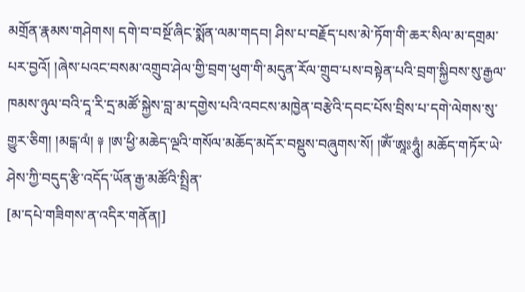མགྲོན་རྣམས་གཤེགས། དགེ་བ་བསྔོ་ཞིང་སྨོན་ལམ་གདབ། ཤིས་པ་བརྗོད་པས་མེ་ཏོག་གི་ཆར་སིལ་མ་དགྲམ་པར་བྱའོ། །ཞེས་པའང་བསམ་འགྲུབ་ཤེལ་གྱི་བྲག་ཕུག་གི་མདུན་རོལ་གྲུབ་པས་བསྟེན་པའི་བྲག་སྐྱིབས་སུ་རྒྱལ་ཁམས་ཉུལ་བའི་དཱ་རི་དྲ་མཚོ་སྐྱེས་བླ་མ་དགྱེས་པའི་འབངས་མཁྱེན་བརྩེའི་དབང་པོས་བྲིས་པ་དགེ་ལེགས་སུ་གྱུར་ཅིག། །མངྒ་ལཾ། ༈ །ཨ་ཕྱི་མཆེད་ལྔའི་གསོལ་མཆོད་མདོར་བསྡུས་བཞུགས་སོ། །ཨོཾ་ཨཱཿཧཱུཾ། མཆོད་གཏོར་ཡེ་ཤེས་ཀྱི་བདུད་རྩི་འདོད་ཡོན་རྒྱ་མཚོའི་སྤྲིན་
[མ་དཔེ་གཟིགས་ན་འདིར་གནོན།]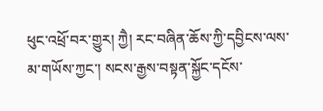ཕུང་འཕྲོ་བར་གྱུར། ཀྱཻ། རང་བཞིན་ཆོས་ཀྱི་དབྱིངས་ལས་མ་གཡོས་ཀྱང་། སངས་རྒྱས་བསྟན་སྐྱོང་དངོས་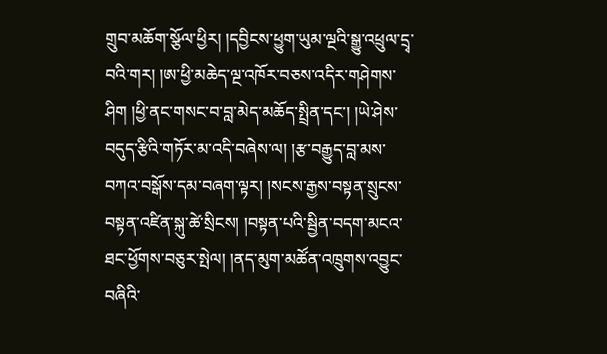གྲུབ་མཆོག་སྩོལ་ཕྱིར། །དབྱིངས་ཕྱུག་ཡུམ་ལྔའི་སྒྱུ་འཕྲུལ་དྲྭ་བའི་གར། །ཨ་ཕྱི་མཆེད་ལྔ་འཁོར་བཅས་འདིར་གཤེགས་ཤིག །ཕྱི་ནང་གསང་བ་བླ་མེད་མཆོད་སྤྲིན་དང་། །ཡེ་ཤེས་བདུད་རྩིའི་གཏོར་མ་འདི་བཞེས་ལ། །རྩ་བརྒྱུད་བླ་མས་བཀའ་བསྒོས་དམ་བཞག་ལྟར། །སངས་རྒྱས་བསྟན་སྲུངས་བསྟན་འཛིན་སྐུ་ཚེ་སྲིངས། །བསྟན་པའི་སྦྱིན་བདག་མངའ་ཐང་ཕྱོགས་བཅུར་སྤེལ། །ནད་མུག་མཚོན་འཁྲུགས་འབྱུང་བཞིའི་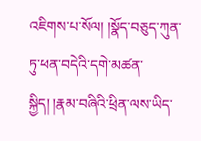འཇིགས་པ་སོལ། །སྣོད་བཅུད་ཀུན་ཏུ་ཕན་བདེའི་དགེ་མཚན་སྐྱིད། །རྣམ་བཞིའི་ཕྲིན་ལས་ཡིད་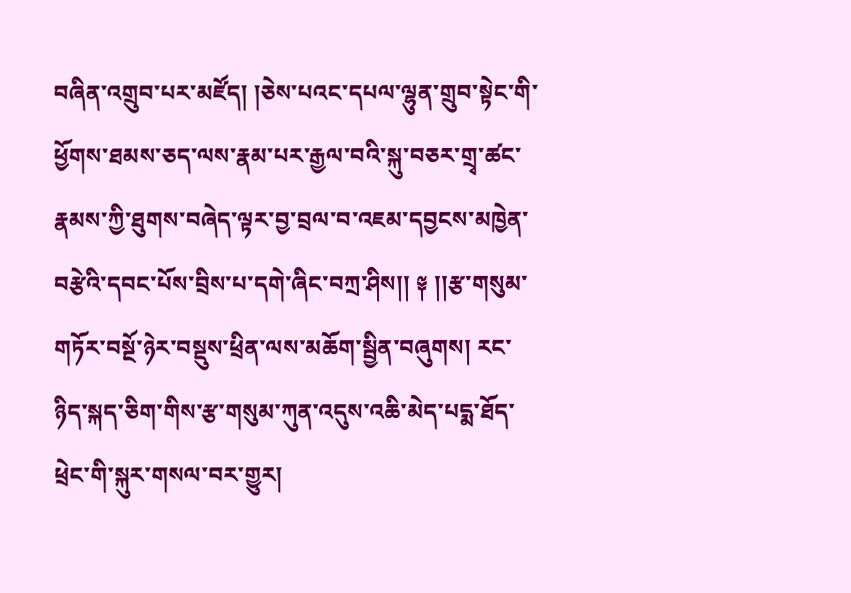བཞིན་འགྲུབ་པར་མཛོད། །ཅེས་པའང་དཔལ་ལྷུན་གྲུབ་སྟེང་གི་ཕྱོགས་ཐམས་ཅད་ལས་རྣམ་པར་རྒྱལ་བའི་སྐུ་བཅར་གྲྭ་ཚང་རྣམས་ཀྱི་ཐུགས་བཞེད་ལྟར་བྱ་བྲལ་བ་འཇམ་དབྱངས་མཁྱེན་བརྩེའི་དབང་པོས་བྲིས་པ་དགེ་ཞིང་བཀྲ་ཤིས།། ༈ །།རྩ་གསུམ་གཏོར་བསྔོ་ཉེར་བསྡུས་ཕྲིན་ལས་མཆོག་སྦྱིན་བཞུགས། རང་ཉིད་སྐད་ཅིག་གིས་རྩ་གསུམ་ཀུན་འདུས་འཆི་མེད་པདྨ་ཐོད་ཕྲེང་གི་སྐུར་གསལ་བར་གྱུར།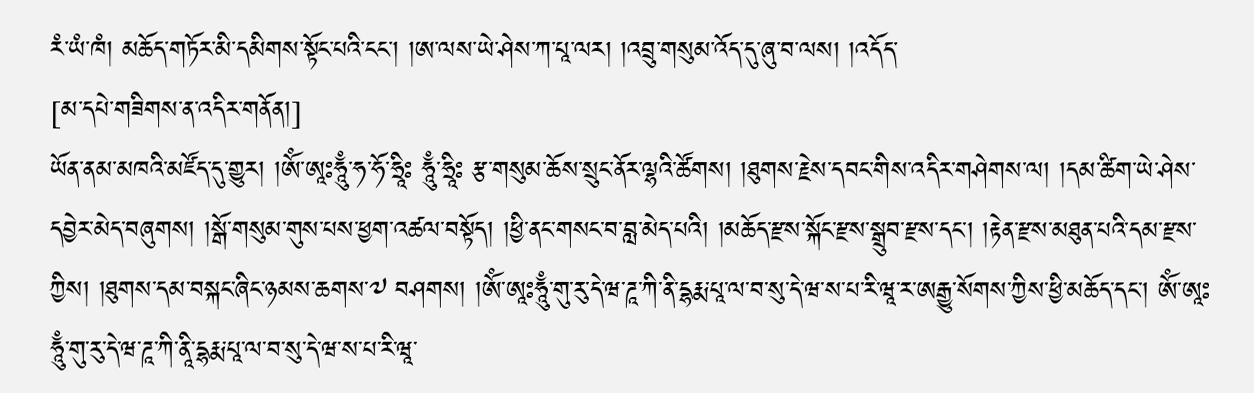རཾ་ཡཾ་ཁཾ། མཆོད་གཏོར་མི་དམིགས་སྟོང་པའི་ངང་། །ཨ་ལས་ཡེ་ཤེས་ཀ་པཱ་ལར། །འབྲུ་གསུམ་འོད་དུ་ཞུ་བ་ལས། །འདོད་
[མ་དཔེ་གཟིགས་ན་འདིར་གནོན།]
ཡོན་ནམ་མཁའི་མཛོད་དུ་གྱུར། །ཨོཾ་ཨཱཿཧཱུྃ་ཧ་ཧོ་ཧྲཱིཿ ཧཱུྃ་ཧྲཱིཿ རྩ་གསུམ་ཆོས་སྲུང་ནོར་ལྷའི་ཚོགས། །ཐུགས་རྗེས་དབང་གིས་འདིར་གཤེགས་ལ། །དམ་ཚིག་ཡེ་ཤེས་དབྱེར་མེད་བཞུགས། །སྒོ་གསུམ་གུས་པས་ཕྱག་འཚལ་བསྟོད། །ཕྱི་ནང་གསང་བ་བླ་མེད་པའི། །མཆོད་རྫས་སྐོང་རྫས་སྒྲུབ་རྫས་དང་། །རྟེན་རྫས་མཐུན་པའི་དམ་རྫས་ཀྱིས། །ཐུགས་དམ་བསྐང་ཞིང་ཉམས་ཆགས་༧ བཤགས། །ཨོཾ་ཨཱཿཧཱུྃ་གུ་རུ་དེ་ཝ་ཌཱ་ཀི་ནི་དྷརྨ་པཱ་ལ་བ་སུ་དེ་ཝ་ས་པ་རི་ཝཱ་ར་ཨརྒྱུ་སོགས་ཀྱིས་ཕྱི་མཆོད་དང་། ཨོཾ་ཨཱཿཧཱུྃ་གུ་རུ་དེ་ཝ་ཌཱ་ཀི་ནཱི་དྷརྨ་པཱ་ལ་བ་སུ་དེ་ཝ་ས་པ་རི་ཝཱ་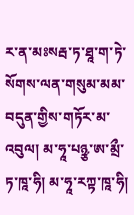ར་ན་མཿསརྦ་ཏ་ཐཱ་ག་ཏེ་སོགས་ལན་གསུམ་མམ་བདུན་གྱིས་གཏོར་མ་འབུལ། མ་ཧཱ་པཉྩ་ཨ་མྲྀ་ཏ་ཁཱ་ཧི། མ་ཧཱ་རཀྟ་ཁཱ་ཧི།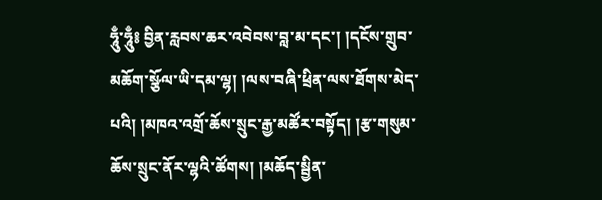ཧཱུྃ་ཧཱུྃ༔ བྱིན་རླབས་ཆར་འབེབས་བླ་མ་དང་། །དངོས་གྲུབ་མཆོག་སྩོལ་ཡི་དམ་ལྷ། །ལས་བཞི་ཕྲིན་ལས་ཐོགས་མེད་པའི། །མཁའ་འགྲོ་ཆོས་སྲུང་རྒྱ་མཚོར་བསྟོད། །རྩ་གསུམ་ཆོས་སྲུང་ནོར་ལྷའི་ཚོགས། །མཆོད་སྦྱིན་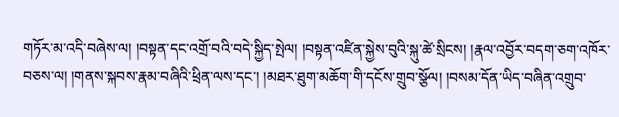གཏོར་མ་འདི་བཞེས་ལ། །བསྟན་དང་འགྲོ་བའི་བདེ་སྐྱིད་སྤེལ། །བསྟན་འཛིན་སྐྱེས་བུའི་སྐུ་ཚེ་སྲིངས། །རྣལ་འབྱོར་བདག་ཅག་འཁོར་བཅས་ལ། །གནས་སྐབས་རྣམ་བཞིའི་ཕྲིན་ལས་དང་། །མཐར་ཐུག་མཆོག་གི་དངོས་གྲུབ་སྩོལ། །བསམ་དོན་ཡིད་བཞིན་འགྲུབ་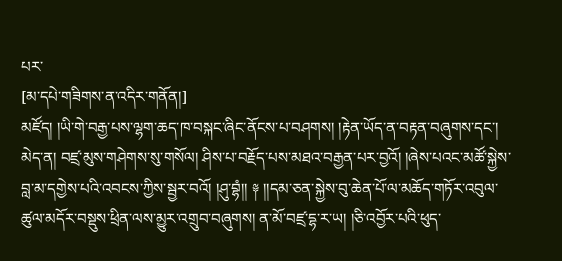པར་
[མ་དཔེ་གཟིགས་ན་འདིར་གནོན།]
མཛོད། །ཡི་གེ་བརྒྱ་པས་ལྷག་ཆད་ཁ་བསྐང་ཞིང་ནོངས་པ་བཤགས། །རྟེན་ཡོད་ན་བརྟན་བཞུགས་དང་། མེད་ན། བཛྲ་མུས་གཤེགས་སུ་གསོལ། ཤིས་པ་བརྗོད་པས་མཐའ་བརྒྱན་པར་བྱའོ། །ཞེས་པའང་མཚོ་སྐྱེས་བླ་མ་དགྱེས་པའི་འབངས་ཀྱིས་སྦྱར་བའོ། །ཤུ་བྷཾ།། ༈ །།དམ་ཅན་སྐྱེས་བུ་ཆེན་པོ་ལ་མཆོད་གཏོར་འབུལ་ཚུལ་མདོར་བསྡུས་ཕྲིན་ལས་མྱུར་འགྲུབ་བཞུགས། ན་མོ་བཛྲ་དྷ་ར་ཡ། །ཅི་འབྱོར་པའི་ཕུད་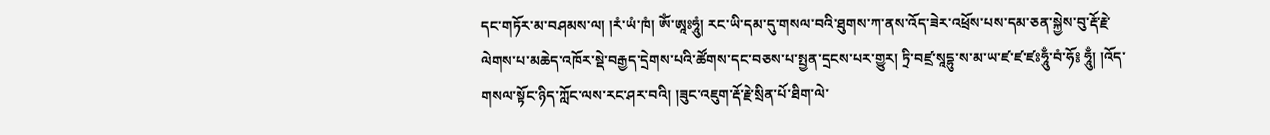དང་གཏོར་མ་བཤམས་ལ། །རཾ་ཡཾ་ཁཾ། ཨོཾ་ཨཱཿཧཱུཾ། རང་ཡི་དམ་དུ་གསལ་བའི་ཐུགས་ཀ་ནས་འོད་ཟེར་འཕྲོས་པས་དམ་ཅན་སྐྱེས་བུ་རྡོ་རྗེ་ལེགས་པ་མཆེད་འཁོར་སྡེ་བརྒྱད་དྲེགས་པའི་ཚོགས་དང་བཅས་པ་སྤྱན་དྲངས་པར་གྱུར། ཏྲི་བཛྲ་སཱདྷུ་ས་མ་ཡ་ཛ་ཛ་ཛཿཧཱུྃ་བཾ་ཧོ༔ ཧཱུྃ། །འོད་གསལ་སྟོང་ཉིད་ཀློང་ལས་རང་ཤར་བའི། །ཟུང་འཇུག་རྡོ་རྗེ་སྲིན་པོ་ཐིག་ལེ་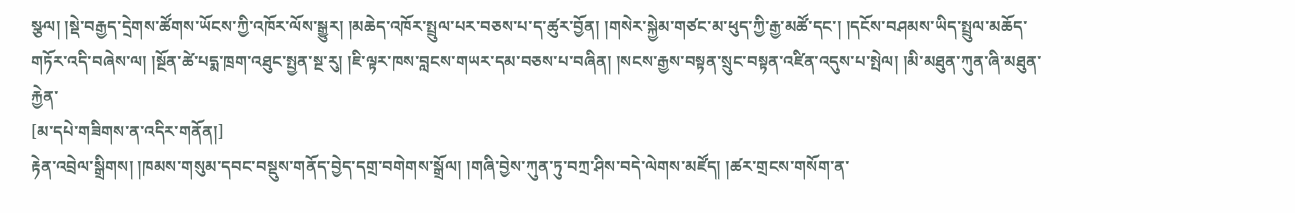སྩལ། །སྡེ་བརྒྱད་དྲེགས་ཚོགས་ཡོངས་ཀྱི་འཁོར་ལོས་སྒྱུར། །མཆེད་འཁོར་སྤྲུལ་པར་བཅས་པ་ད་ཚུར་བྱོན། །གསེར་སྐྱེམ་གཙང་མ་ཕུད་ཀྱི་རྒྱ་མཚོ་དང་། །དངོས་བཤམས་ཡིད་སྤྲུལ་མཆོད་གཏོར་འདི་བཞེས་ལ། །སྔོན་ཚེ་པདྨ་ཁྲག་འཐུང་སྤྱན་སྔ་རུ། །ཇི་ལྟར་ཁས་བླངས་གཡར་དམ་བཅས་པ་བཞིན། །སངས་རྒྱས་བསྟན་སྲུང་བསྟན་འཛིན་འདུས་པ་སྤེལ། །མི་མཐུན་ཀུན་ཞི་མཐུན་རྐྱེན་
[མ་དཔེ་གཟིགས་ན་འདིར་གནོན།]
རྟེན་འབྲེལ་སྒྲིགས། །ཁམས་གསུམ་དབང་བསྡུས་གནོད་བྱེད་དགྲ་བགེགས་སྒྲོལ། །གཞི་བྱེས་ཀུན་ཏུ་བཀྲ་ཤིས་བདེ་ལེགས་མཛོད། །ཚར་གྲངས་གསོག་ན་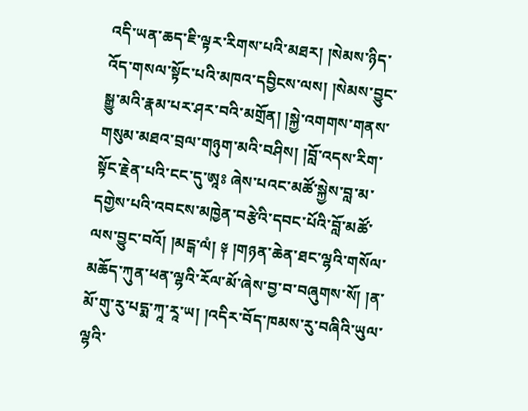འདི་ཡན་ཆད་ཇི་ལྟར་རིགས་པའི་མཐར། །སེམས་ཉིད་འོད་གསལ་སྟོང་པའི་མཁའ་དབྱིངས་ལས། །སེམས་བྱུང་སྒྱུ་མའི་རྣམ་པར་ཤར་བའི་མགྲོན། །སྐྱེ་འགགས་གནས་གསུམ་མཐའ་བྲལ་གཉུག་མའི་བཤིས། །བློ་འདས་རིག་སྟོང་རྗེན་པའི་ངང་དུ་ཨཱཿ ཞེས་པའང་མཚོ་སྐྱེས་བླ་མ་དགྱེས་པའི་འབངས་མཁྱེན་བརྩེའི་དབང་པོའི་བློ་མཚོ་ལས་བྱུང་བའོ། །མངྒ་ལཾ། ༈ །གཉན་ཆེན་ཐང་ལྷའི་གསོལ་མཆོད་ཀུན་ཕན་ལྷའི་རོལ་མོ་ཞེས་བྱ་བ་བཞུགས་སོ། །ན་མོ་གུ་རུ་པདྨ་ཀཱ་རཱ་ཡ། །འདིར་བོད་ཁམས་རུ་བཞིའི་ཡུལ་ལྷའི་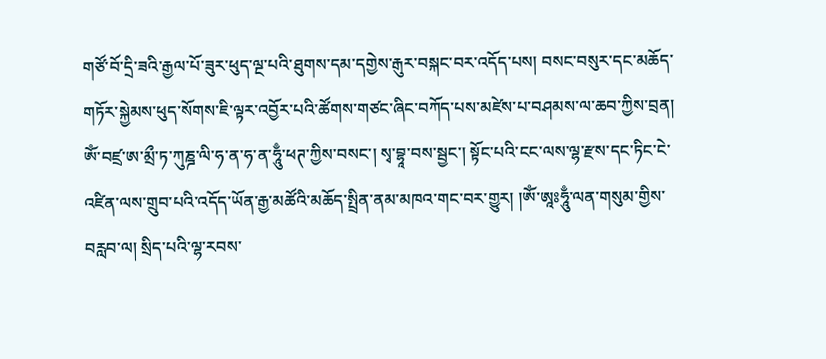གཙོ་བོ་དྲི་ཟའི་རྒྱལ་པོ་ཟུར་ཕུད་ལྔ་པའི་ཐུགས་དམ་དགྱེས་རྒུར་བསྐང་བར་འདོད་པས། བསང་བསུར་དང་མཆོད་གཏོར་སྐྱེམས་ཕུད་སོགས་ཇི་ལྟར་འབྱོར་པའི་ཚོགས་གཙང་ཞིང་བཀོད་པས་མཛེས་པ་བཤམས་ལ་ཆབ་ཀྱིས་བྲན། ཨོཾ་བཛྲ་ཨ་མྲྀ་ཏ་ཀུཎྜ་ལི་ཧ་ན་ཧ་ན་ཧཱུྃ་ཕཊ་ཀྱིས་བསང་། སྭ་བྷཱ་བས་སྦྱང་། སྟོང་པའི་ངང་ལས་ལྷ་རྫས་དང་ཏིང་ངེ་འཛིན་ལས་གྲུབ་པའི་འདོད་ཡོན་རྒྱ་མཚོའི་མཆོད་སྤྲིན་ནམ་མཁའ་གང་བར་གྱུར། །ཨོཾ་ཨཱཿཧཱུྃ་ལན་གསུམ་གྱིས་བརླབ་ལ། སྲིད་པའི་ལྷ་རབས་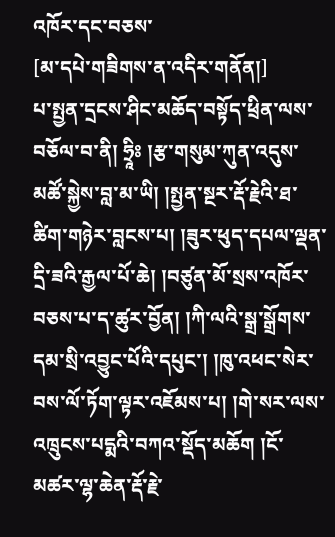འཁོར་དང་བཅས་
[མ་དཔེ་གཟིགས་ན་འདིར་གནོན།]
པ་སྤྱན་དྲངས་ཤིང་མཆོད་བསྟོད་ཕྲིན་ལས་བཅོལ་བ་ནི། ཧྲཱིཿ །རྩ་གསུམ་ཀུན་འདུས་མཚོ་སྐྱེས་བླ་མ་ཡི། །སྤྱན་སྔར་རྡོ་རྗེའི་ཐ་ཚིག་གཉེར་བླངས་པ། །ཟུར་ཕུད་དཔལ་ལྡན་དྲི་ཟའི་རྒྱལ་པོ་ཆེ། །བཙུན་མོ་སྲས་འཁོར་བཅས་པ་ད་ཚུར་བྱོན། །ཀི་ལའི་སྒྲ་སྒྲོགས་དམ་སྲི་འབྱུང་པོའི་དཔུང་། །ཁུ་འཕང་སེར་བས་ལོ་ཏོག་ལྟར་འཇོམས་པ། །གེ་སར་ལས་འཁྲུངས་པདྨའི་བཀའ་སྡོད་མཆོག །ངོ་མཚར་ལྷ་ཆེན་རྡོ་རྗེ་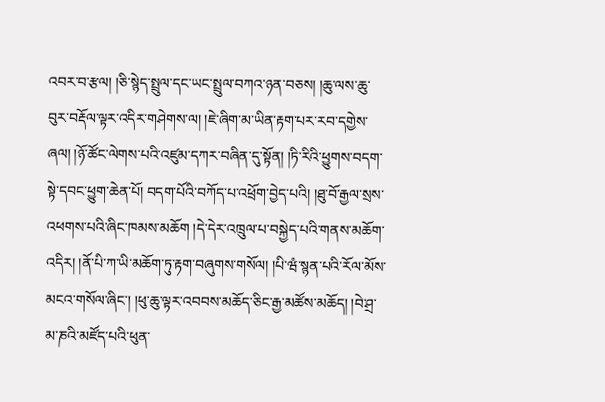འབར་བ་རྩལ། །ཅི་སྙེད་སྤྲུལ་དང་ཡང་སྤྲུལ་བཀའ་ཉན་བཅས། །ཆུ་ལས་ཆུ་བུར་བརྡོལ་ལྟར་འདིར་གཤེགས་ལ། །ཇེ་ཞིག་མ་ཡིན་རྟག་པར་རབ་དགྱེས་ཞལ། །ཉོ་ཚོང་ལེགས་པའི་འཛུམ་དཀར་བཞིན་དུ་སྟོན། །ཏི་རིའི་ཕྱུགས་བདག་སྟེ་དབང་ཕྱུག་ཆེན་པོ། བདག་པོའི་བཀོད་པ་འཕྲོག་བྱེད་པའི། །ཐུ་བོ་རྒྱལ་སྲས་འཕགས་པའི་ཞིང་ཁམས་མཆོག །དེ་དེར་འཁྲུལ་པ་བསྐྱེད་པའི་གནས་མཆོག་འདིར། །ནོ་པི་ཀ་ཡི་མཆོག་ཏུ་རྟག་བཞུགས་གསོལ། །པི་ཝཾ་སྙན་པའི་རོལ་མོས་མངའ་གསོལ་ཞིང་། །ཕུ་ཆུ་ལྟར་འབབས་མཆོད་ཅིང་རྒྱ་མཚོས་མཆོད། །བེ་ཤྲ་མ་ཎའི་མཛོད་པའི་ཕུན་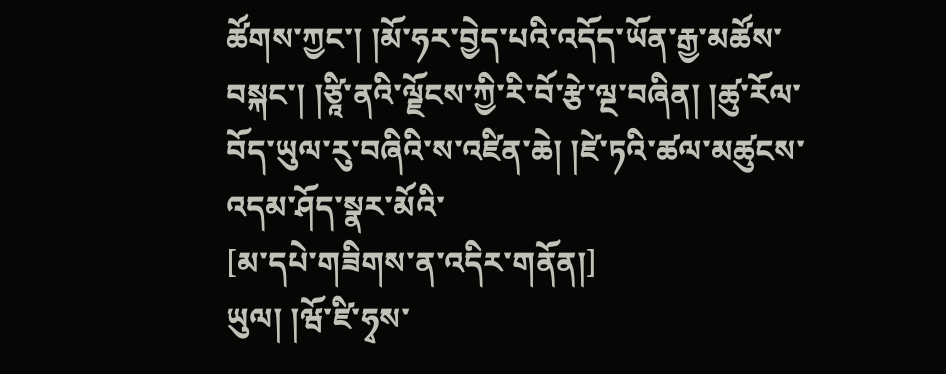ཚོགས་ཀྱང་། །མོ་ཧར་བྱེད་པའི་འདོད་ཡོན་རྒྱ་མཚོས་བསྐང་། །ཙཱི་ནའི་ལྗོངས་ཀྱི་རི་བོ་རྩེ་ལྔ་བཞིན། །ཚུ་རོལ་བོད་ཡུལ་རུ་བཞིའི་ས་འཛིན་ཆེ། །ཛེ་ཏའི་ཚལ་མཚུངས་འདམ་ཤོད་སྣར་མོའི་
[མ་དཔེ་གཟིགས་ན་འདིར་གནོན།]
ཡུལ། །ཝོ་ཛི་ཧྭས་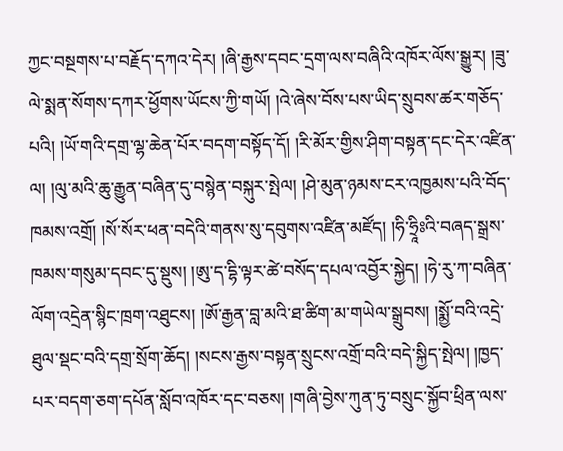ཀྱང་བསྔགས་པ་བརྗོད་དཀའ་དེར། །ཞི་རྒྱས་དབང་དྲག་ལས་བཞིའི་འཁོར་ལོས་སྒྱུར། །ཟུ་ལེ་སྨན་སོགས་དཀར་ཕྱོགས་ཡོངས་ཀྱི་གཡོ། །འེ་ཞེས་བོས་པས་ཡིད་སྲུབས་ཚར་གཅོད་པའི། །ཡོ་གའི་དགྲ་ལྷ་ཆེན་པོར་བདག་བསྟོད་དོ། །རི་མོར་གྱིས་ཤིག་བསྟན་དང་དེར་འཛིན་ལ། །ལུ་མའི་ཆུ་རྒྱུན་བཞིན་དུ་བསྙེན་བསྐུར་སྤེལ། །ཤེ་མུན་ཉམས་ངར་འཁྱམས་པའི་བོད་ཁམས་འགྲོ། །སོ་སོར་ཕན་བདེའི་གནས་སུ་དབུགས་འཛིན་མཛོད། །ཧི་ཧྲཱིཿའི་བཞད་སྒྲས་ཁམས་གསུམ་དབང་དུ་སྡུས། །ཨུ་ད་དྷི་ལྟར་ཚེ་བསོད་དཔལ་འབྱོར་སྐྱེད། །ཧེ་རུ་ཀ་བཞིན་ལོག་འདྲེན་སྙིང་ཁྲག་འཐུངས། །ཨོ་རྒྱན་བླ་མའི་ཐ་ཚིག་མ་གཡེལ་སྒྲུབས། །སྨྱོ་བའི་འདྲེ་ཐུལ་སྡང་བའི་དགྲ་སྲོག་ཆོད། །སངས་རྒྱས་བསྟན་སྲུངས་འགྲོ་བའི་བདེ་སྐྱིད་སྤེལ། །ཁྱད་པར་བདག་ཅག་དཔོན་སློབ་འཁོར་དང་བཅས། །གཞི་བྱེས་ཀུན་ཏུ་བསྲུང་སྐྱོབ་ཕྲིན་ལས་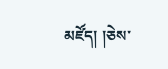མཛོད། །ཅེས་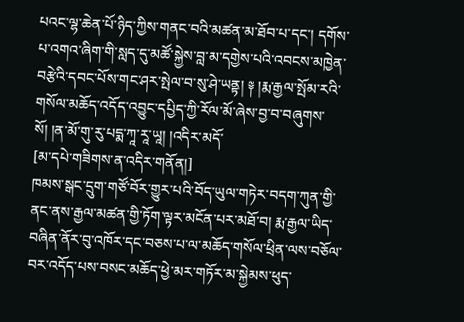པའང་ལྷ་ཆེན་པོ་ཉིད་ཀྱིས་གནང་བའི་མཚན་མ་ཐོབ་པ་དང་། དགོས་པ་འགའ་ཞིག་གི་སླད་དུ་མཚོ་སྐྱེས་བླ་མ་དགྱེས་པའི་འབངས་མཁྱེན་བརྩེའི་དབང་པོས་གང་ཤར་སྤེལ་བ་སུ་ཤེ་ཡནྟ། ༈ །རྨ་རྒྱལ་སྤོམ་རའི་གསོལ་མཆོད་འདོད་འབྱུང་དཔྱིད་ཀྱི་རོལ་མོ་ཞེས་བྱ་བ་བཞུགས་སོ། །ན་མོ་གུ་རུ་པདྨ་ཀཱ་རཱ་ཡཱ། །འདིར་མདོ་
[མ་དཔེ་གཟིགས་ན་འདིར་གནོན།]
ཁམས་སྒང་དྲུག་གཙོ་བོར་གྱུར་པའི་བོད་ཡུལ་གཏེར་བདག་ཀུན་གྱི་ནང་ནས་རྒྱལ་མཚན་གྱི་ཏོག་ལྟར་མངོན་པར་མཐོ་བ། རྨ་རྒྱལ་ཡིད་བཞིན་ནོར་བུ་འཁོར་དང་བཅས་པ་ལ་མཆོད་གསོལ་ཕྲིན་ལས་བཅོལ་བར་འདོད་པས་བསང་མཆོད་ཕྱེ་མར་གཏོར་མ་སྐྱེམས་ཕུད་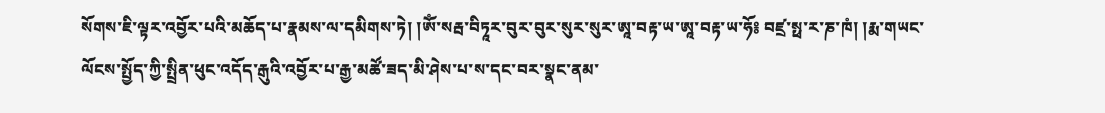སོགས་ཇི་ལྟར་འབྱོར་པའི་མཆོད་པ་རྣམས་ལ་དམིགས་ཏེ། །ཨོཾ་སརྦ་བིཏཱར་བུར་བུར་སུར་སུར་ཨཱ་བརྟ་ཡ་ཨཱ་བརྟ་ཡ་ཧོ༔ བཛྲ་སྥ་ར་ཎ་ཁཾ། །རྨ་གཡང་ལོངས་སྤྱོད་ཀྱི་སྤྲིན་ཕུང་འདོད་རྒུའི་འབྱོར་པ་རྒྱ་མཚོ་ཟད་མི་ཤེས་པ་ས་དང་བར་སྣང་ནམ་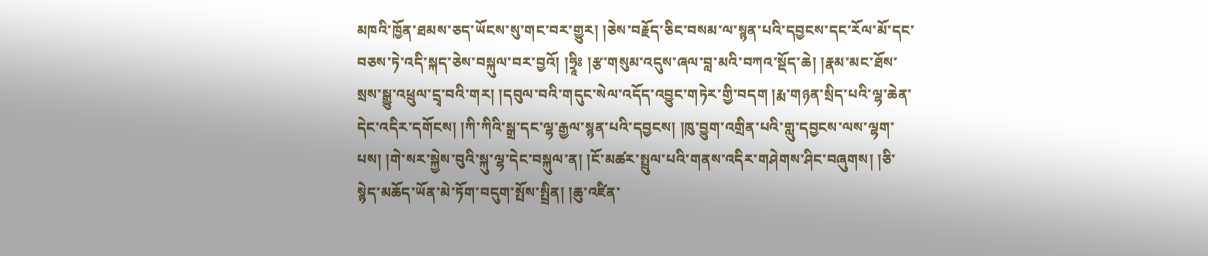མཁའི་ཁྱོན་ཐམས་ཅད་ཡོངས་སུ་གང་བར་གྱུར། །ཅེས་བརྗོད་ཅིང་བསམ་ལ་སྙན་པའི་དབྱངས་དང་རོལ་མོ་དང་བཅས་ཏེ་འདི་སྐད་ཅེས་བསྐུལ་བར་བྱའོ། །ཧྲཱིཿ །རྩ་གསུམ་འདུས་ཞལ་བླ་མའི་བཀའ་སྡོད་ཆེ། །རྣམ་མང་ཐོས་སྲས་སྒྱུ་འཕྲུལ་དྲྭ་བའི་གར། །དབུལ་བའི་གདུང་སེལ་འདོད་འབྱུང་གཏེར་གྱི་བདག །རྨ་གཉན་སྲིད་པའི་ལྷ་ཆེན་དེང་འདིར་དགོངས། །ཀི་ཀིའི་སྒྲ་དང་ལྷ་རྒྱལ་སྙན་པའི་དབྱངས། །ཁུ་བྱུག་འགྲིན་པའི་གླུ་དབྱངས་ལས་ལྷག་པས། །གེ་སར་སྐྱེས་བུའི་སྐུ་ལྷ་དེང་བསྐུལ་ན། །ངོ་མཚར་སྤྲུལ་པའི་གནས་འདིར་གཤེགས་ཤིང་བཞུགས། །ཅི་སྙེད་མཆོད་ཡོན་མེ་ཏོག་བདུག་སྤོས་སྤྲིན། །ཆུ་འཛིན་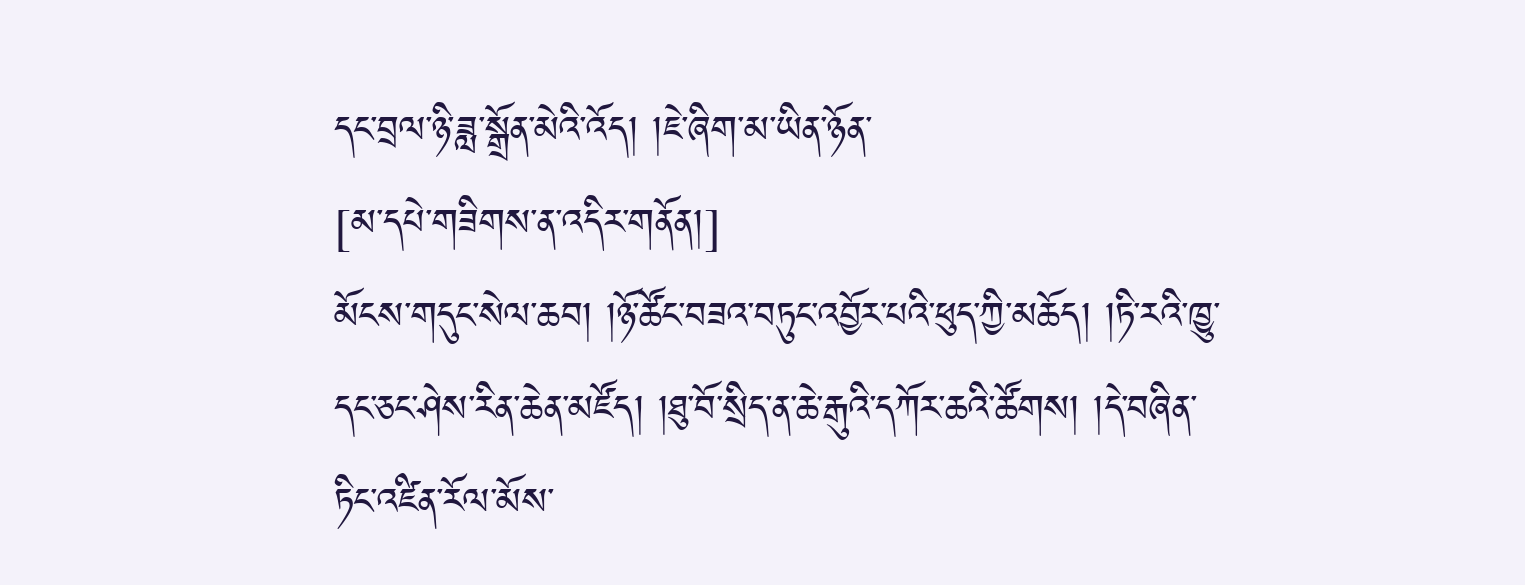དང་བྲལ་ཉི་ཟླ་སྒྲོན་མེའི་འོད། །ཇེ་ཞིག་མ་ཡིན་ཉོན་
[མ་དཔེ་གཟིགས་ན་འདིར་གནོན།]
མོངས་གདུང་སེལ་ཆབ། །ཉོ་ཚོང་བཟའ་བཏུང་འབྱོར་པའི་ཕུད་ཀྱི་མཆོད། །ཏི་རའི་ཁྱུ་དང་ཅང་ཤེས་རིན་ཆེན་མཛོད། །ཐུ་བོ་སྲིད་ན་ཆེ་རྒུའི་དཀོར་ཆའི་ཚོགས། །དེ་བཞིན་ཏིང་འཛིན་རོལ་མོས་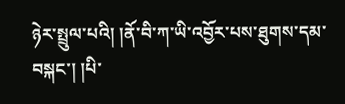ཉེར་སྤྲུལ་པའི། །ནོ་བི་ཀ་ཡི་འབྱོར་པས་ཐུགས་དམ་བསྐང་། །པི་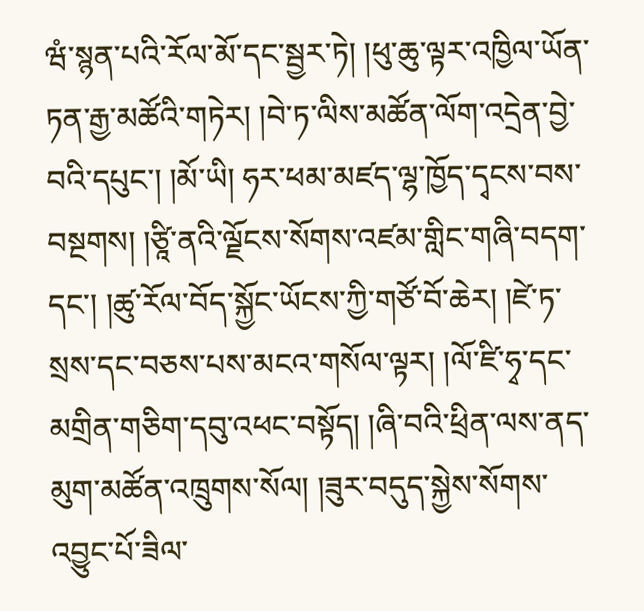ཝཾ་སྙན་པའི་རོལ་མོ་དང་སྦྱར་ཏེ། །ཕུ་ཆུ་ལྟར་འཁྱིལ་ཡོན་ཏན་རྒྱ་མཚོའི་གཏེར། །བེ་ཏ་ལིས་མཚོན་ལོག་འདྲེན་བྱེ་བའི་དཔུང་། །མོ་ཡི། ཧར་ཕམ་མཛད་ལྷ་ཁྱོད་དྭངས་བས་བསྔགས། །ཙཱི་ནའི་ལྗོངས་སོགས་འཛམ་གླིང་གཞི་བདག་དང་། །ཚུ་རོལ་བོད་སྐྱོང་ཡོངས་ཀྱི་གཙོ་བོ་ཆེར། །ཛེ་ཏ་སྲས་དང་བཅས་པས་མངའ་གསོལ་ལྟར། །ལོ་ཛི་ཧྭ་དང་མགྲིན་གཅིག་དབུ་འཕང་བསྟོད། །ཞི་བའི་ཕྲིན་ལས་ནད་མུག་མཚོན་འཁྲུགས་སོལ། །ཟུར་བདུད་སྐྱེས་སོགས་འབྱུང་པོ་ཟིལ་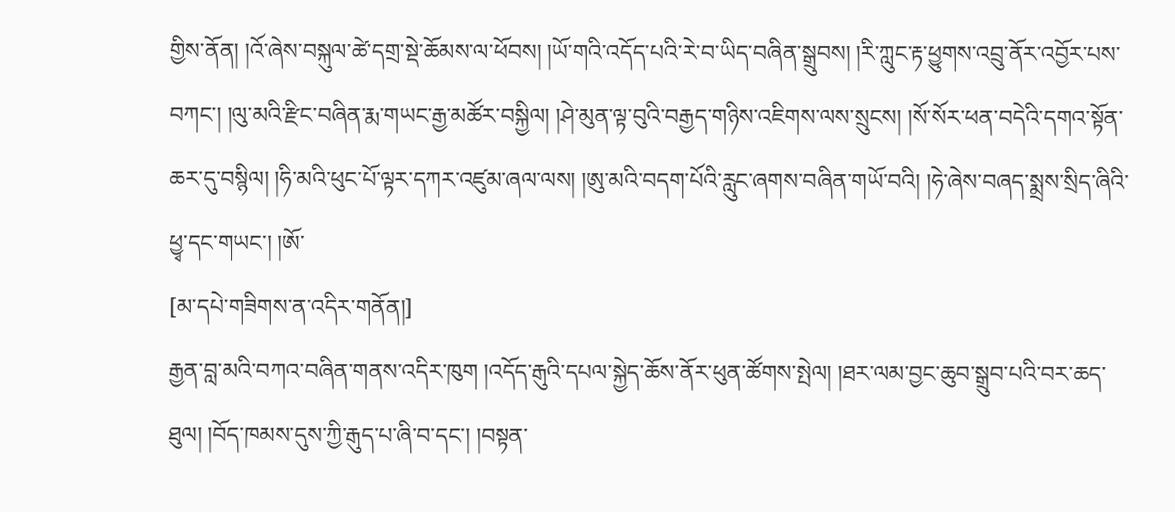གྱིས་ནོན། །འོ་ཞེས་བསྐུལ་ཚེ་དགྲ་སྡེ་ཆོམས་ལ་ཕོབས། །ཡོ་གའི་འདོད་པའི་རེ་བ་ཡིད་བཞིན་སྒྲུབས། །རི་ཀླུང་རྟ་ཕྱུགས་འབྲུ་ནོར་འབྱོར་པས་བཀང་། །ལུ་མའི་རྫིང་བཞིན་རྨ་གཡང་རྒྱ་མཚོར་བསྐྱིལ། །ཤེ་མུན་ལྟ་བུའི་བརྒྱད་གཉིས་འཇིགས་ལས་སྲུངས། །སོ་སོར་ཕན་བདེའི་དགའ་སྟོན་ཆར་དུ་བསྙིལ། །ཧི་མའི་ཕུང་པོ་ལྟར་དཀར་འཛུམ་ཞལ་ལས། །ཨུ་མའི་བདག་པོའི་རླུང་ཞགས་བཞིན་གཡོ་བའི། །ཧེ་ཞེས་བཞད་སྨྲས་སྲིད་ཞིའི་ཕྱྭ་དང་གཡང་། །ཨོ་
[མ་དཔེ་གཟིགས་ན་འདིར་གནོན།]
རྒྱན་བླ་མའི་བཀའ་བཞིན་གནས་འདིར་ཁུག །འདོད་རྒུའི་དཔལ་སྐྱེད་ཆོས་ནོར་ཕུན་ཚོགས་སྤེལ། །ཐར་ལམ་བྱང་ཆུབ་སྒྲུབ་པའི་བར་ཆད་ཐུལ། །བོད་ཁམས་དུས་ཀྱི་རྒུད་པ་ཞི་བ་དང་། །བསྟན་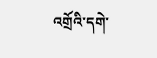འགྲོའི་དགེ་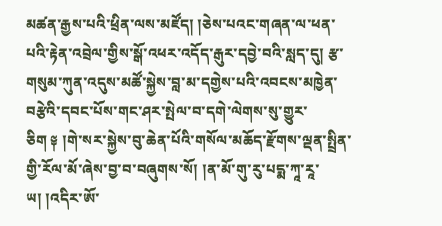མཚན་རྒྱས་པའི་ཕྲིན་ལས་མཛོད། །ཅེས་པའང་གཞན་ལ་ཕན་པའི་རྟེན་འབྲེལ་གྱིས་སྒོ་འཕར་འདོད་རྒུར་དབྱེ་བའི་སླད་དུ། རྩ་གསུམ་ཀུན་འདུས་མཚོ་སྐྱེས་བླ་མ་དགྱེས་པའི་འབངས་མཁྱེན་བརྩེའི་དབང་པོས་གང་ཤར་སྤེལ་བ་དགེ་ལེགས་སུ་གྱུར་ཅིག ༈ །གེ་སར་སྐྱེས་བུ་ཆེན་པོའི་གསོལ་མཆོད་རྫོགས་ལྡན་སྤྲིན་གྱི་རོལ་མོ་ཞེས་བྱ་བ་བཞུགས་སོ། །ན་མོ་གུ་རུ་པདྨ་ཀཱ་རཱ་ཡ། །འདིར་ཨོ་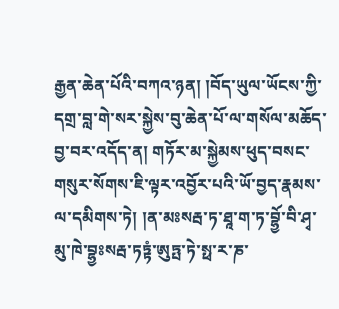རྒྱན་ཆེན་པོའི་བཀའ་ཉན། །བོད་ཡུལ་ཡོངས་ཀྱི་དགྲ་བླ་གེ་སར་སྐྱེས་བུ་ཆེན་པོ་ལ་གསོལ་མཆོད་བྱ་བར་འདོད་ན། གཏོར་མ་སྐྱེམས་ཕུད་བསང་གསུར་སོགས་ཇི་ལྟར་འབྱོར་པའི་ཡོ་བྱད་རྣམས་ལ་དམིགས་ཏེ། །ན་མཿསརྦ་ཏ་ཐཱ་ག་ཏ་བྷྱོ་བི་ཤྭ་མུ་ཁེ་བྷྱཿསརྦ་ཏཏྟཾ་ཨུཏྤ་ཏེ་སྥ་ར་ཎ་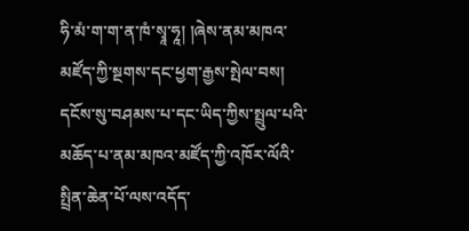ཧི་མཾ་ག་ག་ན་ཁཾ་སྭཱ་ཧཱ། །ཞེས་ནམ་མཁའ་མཛོད་ཀྱི་སྔགས་དང་ཕྱག་རྒྱས་སྤེལ་བས། དངོས་སུ་བཤམས་པ་དང་ཡིད་ཀྱིས་སྤྲུལ་པའི་མཆོད་པ་ནམ་མཁའ་མཛོད་ཀྱི་འཁོར་ལོའི་སྤྲིན་ཆེན་པོ་ལས་འདོད་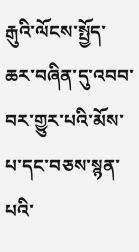རྒུའི་ལོངས་སྤྱོད་ཆར་བཞིན་དུ་འབབ་བར་གྱུར་པའི་མོས་པ་དང་བཅས་སྙན་པའི་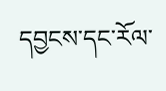དབྱངས་དང་རོལ་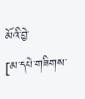མོའི་བྱེ་
[མ་དཔེ་གཟིགས་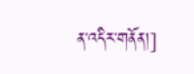ན་འདིར་གནོན།]